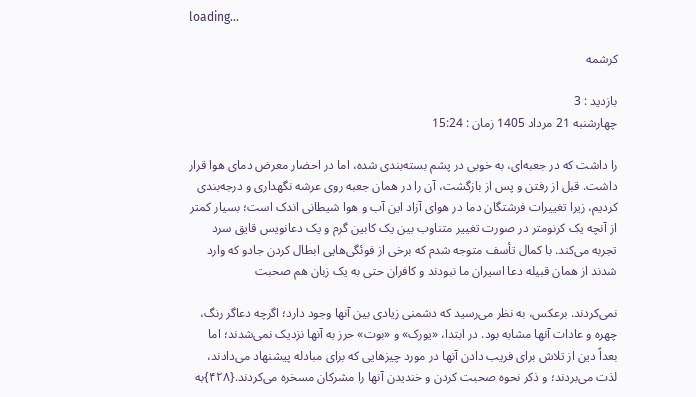loading...

کرشمه

بازدید : 3
چهارشنبه 21 مرداد 1405 زمان : 15:24

را داشت که در جعبه‌ای، به خوبی در پشم بسته‌بندی شده، اما در احضار معرض دمای هوا قرار داشت. قبل از رفتن و پس از بازگشت، آن را در همان جعبه روی عرشه نگهداری و درجه‌بندی کردیم، زیرا تغییرات فرشتگان دما در هوای آزاد این آب و هوا شیطانی اندک است؛ بسیار کمتر از آنچه یک کرنومتر در صورت تغییر متناوب بین یک کابین گرم و یک دعانویس قایق سرد تجربه می‌کند. با کمال تأسف متوجه شدم که برخی از فوئگی‌هایی ابطال کردن جادو که وارد شدند از همان قبیله دعا اسیران ما نبودند و کافران حتی به یک زبان هم صحبت

نمی‌کردند. برعکس، به نظر می‌رسید که دشمنی زیادی بین آنها وجود دارد؛ اگرچه دعاگر رنگ، چهره و عادات آنها مشابه بود. در ابتدا، «یورک» و «بوت» حرز به آنها نزدیک نمی‌شدند؛ اما بعداً دین از تلاش برای فریب دادن آنها در مورد چیزهایی که برای مبادله پیشنهاد می‌دادند، لذت می‌بردند؛ و ذکر نحوه صحبت کردن و خندیدن آنها را مشرکان مسخره می‌کردند.{۴۲۸}به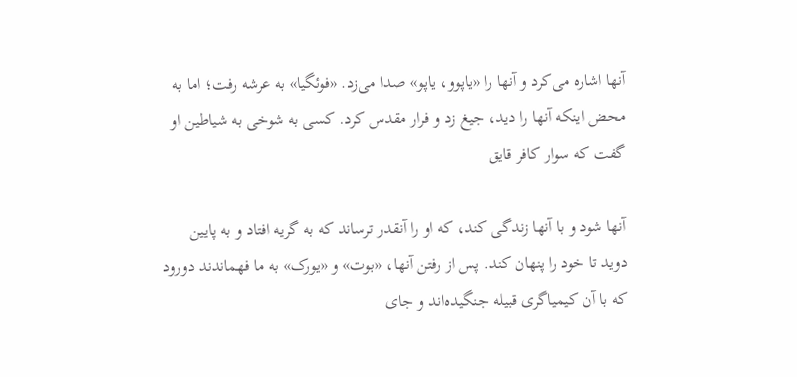آنها اشاره می‌کرد و آنها را «یاپوو، یاپو» صدا می‌زد. «فوئگیا» به عرشه رفت؛ اما به محض اینکه آنها را دید، جیغ زد و فرار مقدس کرد. کسی به شوخی به شیاطین او گفت که سوار کافر قایق

آنها شود و با آنها زندگی کند، که او را آنقدر ترساند که به گریه افتاد و به پایین دوید تا خود را پنهان کند. پس از رفتن آنها، «بوت» و «یورک» به ما فهماندند دورود که با آن کیمیاگری قبیله جنگیده‌اند و جای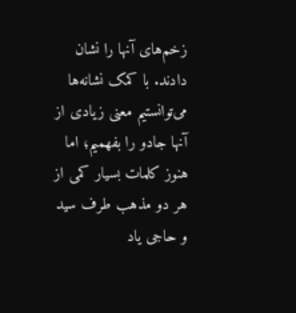زخم‌های آنها را نشان دادند. با کمک نشانه‌ها می‌توانستیم معنی زیادی از آنها جادو را بفهمیم؛ اما هنوز کلمات بسیار کمی از هر دو مذهب طرف سید و حاجی یاد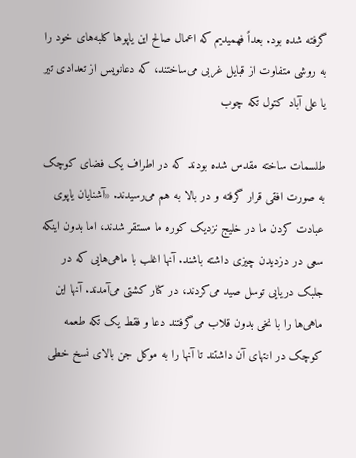گرفته شده بود. بعداً فهمیدیم که اعمال صالح این یاپوها کلبه‌های خود را به روشی متفاوت از قبایل غربی می‌ساختند، که دعانویس از تعدادی تیر یا علی آباد کتول تکه چوب

طلسمات ساخته مقدس شده بودند که در اطراف یک فضای کوچک به صورت افقی قرار گرفته و در بالا به هم می‌رسیدند. «آشنایان یاپوی عبادت کردن ما در خلیج نزدیک کوره ما مستقر شدند، اما بدون اینکه سعی در دزدیدن چیزی داشته باشند. آنها اغلب با ماهی‌هایی که در جلبک دریایی توسل صید می‌کردند، در کنار کشتی می‌آمدند. آنها این ماهی‌ها را با نخی بدون قلاب می‌گرفتند دعا و فقط یک تکه طعمه کوچک در انتهای آن داشتند تا آنها را به موکل جن بالای نسخ خطی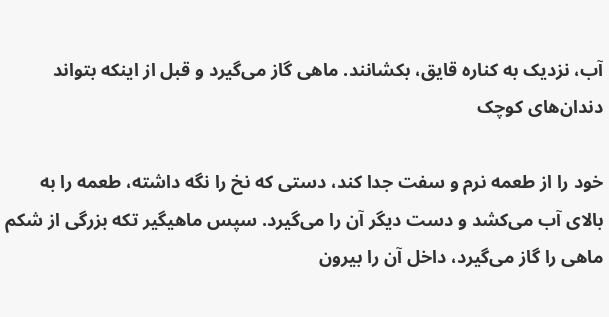آب، نزدیک به کناره قایق، بکشانند. ماهی گاز می‌گیرد و قبل از اینکه بتواند دندان‌های کوچک

خود را از طعمه نرم و سفت جدا کند، دستی که نخ را نگه داشته، طعمه را به بالای آب می‌کشد و دست دیگر آن را می‌گیرد. سپس ماهیگیر تکه بزرگی از شکم ماهی را گاز می‌گیرد، داخل آن را بیرون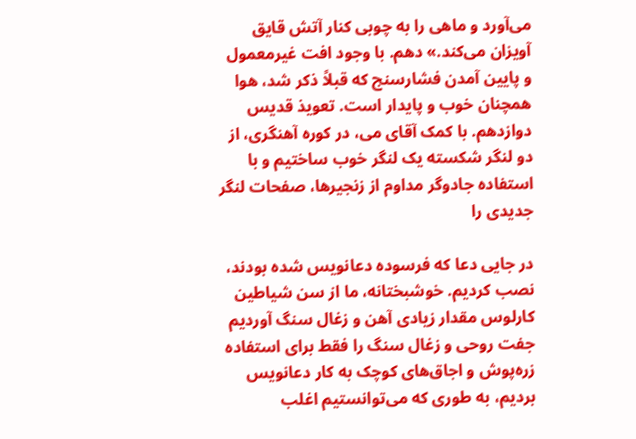می‌آورد و ماهی را به چوبی کنار آتش قایق آویزان می‌کند.» دهم. با وجود افت غیرمعمول و پایین آمدن فشارسنج که قبلاً ذکر شد، هوا همچنان خوب و پایدار است. تعویذ قدیس دوازدهم. با کمک آقای می، در کوره آهنگری، از دو لنگر شکسته یک لنگر خوب ساختیم و با استفاده جادوگر مداوم از زنجیرها، صفحات لنگر جدیدی را

در جایی دعا که فرسوده دعانویس شده بودند، نصب کردیم. خوشبختانه، ما از سن شیاطین کارلوس مقدار زیادی آهن و زغال سنگ آوردیم جفت روحی و زغال سنگ را فقط برای استفاده زره‌پوش و اجاق‌های کوچک به کار دعانویس بردیم، به طوری که می‌توانستیم اغلب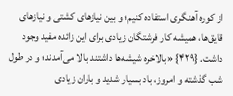از کوره آهنگری استفاده کنیم؛ و بین نیازهای کشتی و نیازهای قایق‌ها، همیشه کار فرشتگان زیادی برای این زائده مفید وجود داشت. {۴۲۹} «بالاخره شیشه‌ها داشتند بالا می‌آمدند؛ و در طول شب گذشته و امروز، باد بسیار شدید و باران زیادی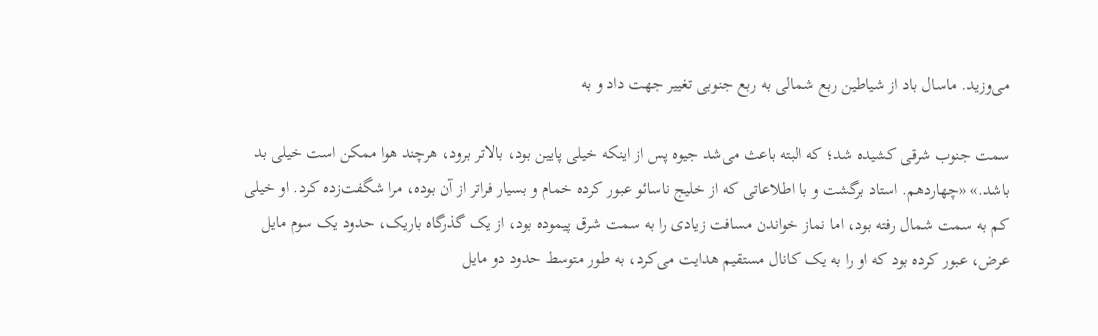می‌وزید. ماسال باد از شیاطین ربع شمالی به ربع جنوبی تغییر جهت داد و به

سمت جنوب شرقی کشیده شد؛ که البته باعث می‌شد جیوه پس از اینکه خیلی پایین بود، بالاتر برود، هرچند هوا ممکن است خیلی بد باشد.» «چهاردهم. استاد برگشت و با اطلاعاتی که از خلیج ناسائو عبور کرده خمام و بسیار فراتر از آن بوده، مرا شگفت‌زده کرد. او خیلی کم به سمت شمال رفته بود، اما نماز خواندن مسافت زیادی را به سمت شرق پیموده بود، از یک گذرگاه باریک، حدود یک سوم مایل عرض، عبور کرده بود که او را به یک کانال مستقیم هدایت می‌کرد، به طور متوسط حدود دو مایل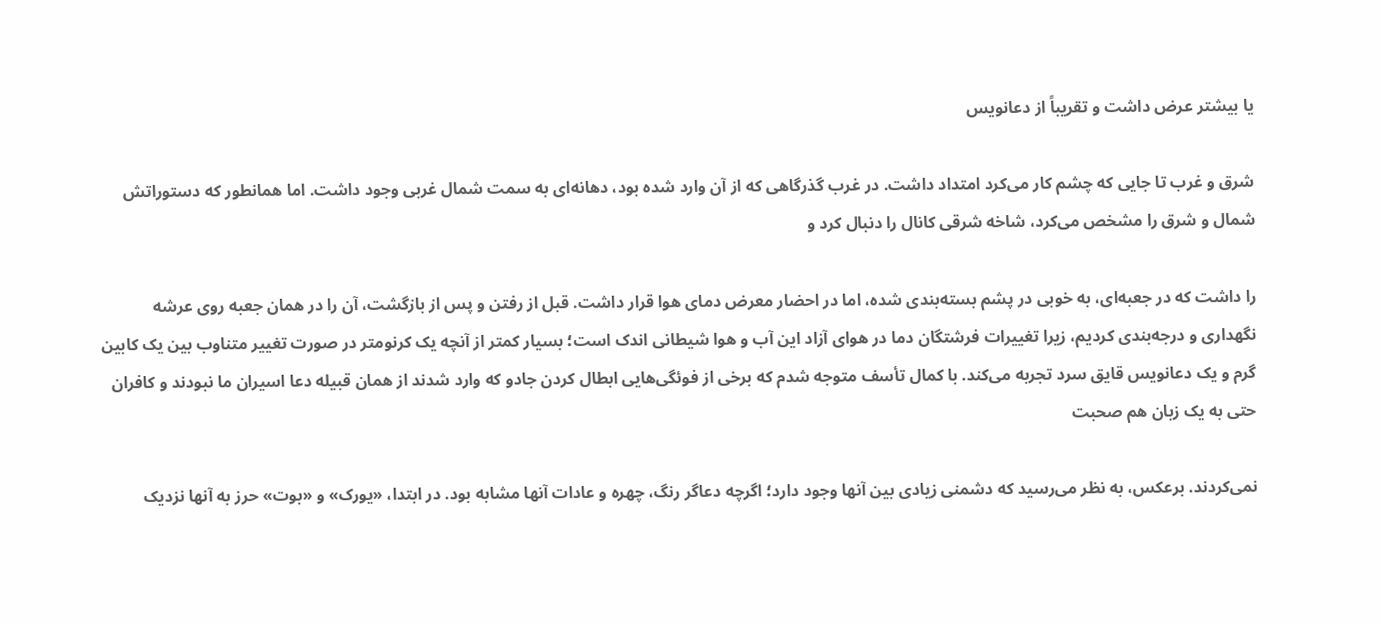یا بیشتر عرض داشت و تقریباً از دعانویس

شرق و غرب تا جایی که چشم کار می‌کرد امتداد داشت. در غرب گذرگاهی که از آن وارد شده بود، دهانه‌ای به سمت شمال غربی وجود داشت. اما همانطور که دستوراتش شمال و شرق را مشخص می‌کرد، شاخه شرقی کانال را دنبال کرد و

را داشت که در جعبه‌ای، به خوبی در پشم بسته‌بندی شده، اما در احضار معرض دمای هوا قرار داشت. قبل از رفتن و پس از بازگشت، آن را در همان جعبه روی عرشه نگهداری و درجه‌بندی کردیم، زیرا تغییرات فرشتگان دما در هوای آزاد این آب و هوا شیطانی اندک است؛ بسیار کمتر از آنچه یک کرنومتر در صورت تغییر متناوب بین یک کابین گرم و یک دعانویس قایق سرد تجربه می‌کند. با کمال تأسف متوجه شدم که برخی از فوئگی‌هایی ابطال کردن جادو که وارد شدند از همان قبیله دعا اسیران ما نبودند و کافران حتی به یک زبان هم صحبت

نمی‌کردند. برعکس، به نظر می‌رسید که دشمنی زیادی بین آنها وجود دارد؛ اگرچه دعاگر رنگ، چهره و عادات آنها مشابه بود. در ابتدا، «یورک» و «بوت» حرز به آنها نزدیک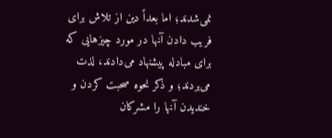نمی‌شدند؛ اما بعداً دین از تلاش برای فریب دادن آنها در مورد چیزهایی که برای مبادله پیشنهاد می‌دادند، لذت می‌بردند؛ و ذکر نحوه صحبت کردن و خندیدن آنها را مشرکان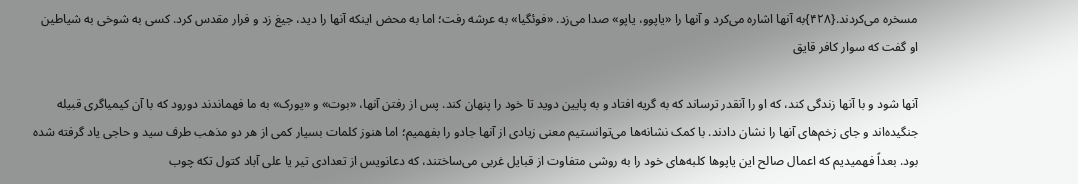مسخره می‌کردند.{۴۲۸}به آنها اشاره می‌کرد و آنها را «یاپوو، یاپو» صدا می‌زد. «فوئگیا» به عرشه رفت؛ اما به محض اینکه آنها را دید، جیغ زد و فرار مقدس کرد. کسی به شوخی به شیاطین او گفت که سوار کافر قایق

آنها شود و با آنها زندگی کند، که او را آنقدر ترساند که به گریه افتاد و به پایین دوید تا خود را پنهان کند. پس از رفتن آنها، «بوت» و «یورک» به ما فهماندند دورود که با آن کیمیاگری قبیله جنگیده‌اند و جای زخم‌های آنها را نشان دادند. با کمک نشانه‌ها می‌توانستیم معنی زیادی از آنها جادو را بفهمیم؛ اما هنوز کلمات بسیار کمی از هر دو مذهب طرف سید و حاجی یاد گرفته شده بود. بعداً فهمیدیم که اعمال صالح این یاپوها کلبه‌های خود را به روشی متفاوت از قبایل غربی می‌ساختند، که دعانویس از تعدادی تیر یا علی آباد کتول تکه چوب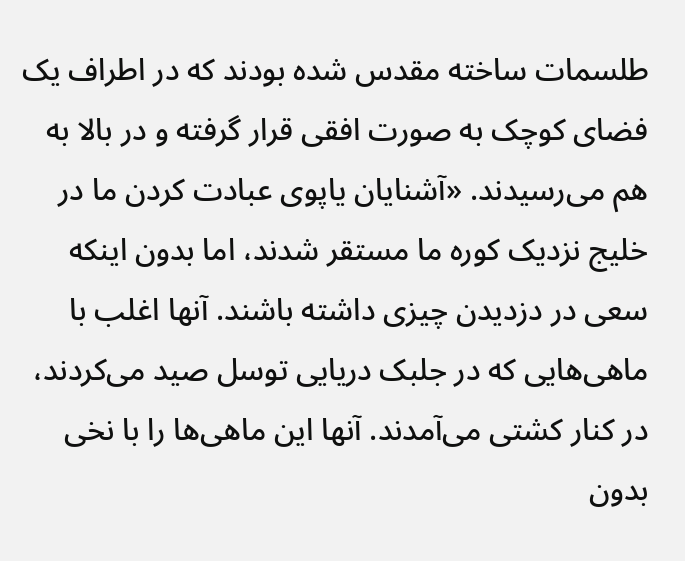طلسمات ساخته مقدس شده بودند که در اطراف یک فضای کوچک به صورت افقی قرار گرفته و در بالا به هم می‌رسیدند. «آشنایان یاپوی عبادت کردن ما در خلیج نزدیک کوره ما مستقر شدند، اما بدون اینکه سعی در دزدیدن چیزی داشته باشند. آنها اغلب با ماهی‌هایی که در جلبک دریایی توسل صید می‌کردند، در کنار کشتی می‌آمدند. آنها این ماهی‌ها را با نخی بدون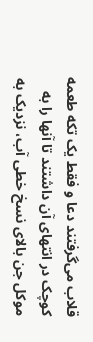قلاب می‌گرفتند دعا و فقط یک تکه طعمه کوچک در انتهای آن داشتند تا آنها را به موکل جن بالای نسخ خطی آب، نزدیک به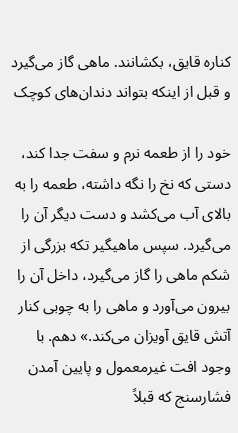کناره قایق، بکشانند. ماهی گاز می‌گیرد و قبل از اینکه بتواند دندان‌های کوچک

خود را از طعمه نرم و سفت جدا کند، دستی که نخ را نگه داشته، طعمه را به بالای آب می‌کشد و دست دیگر آن را می‌گیرد. سپس ماهیگیر تکه بزرگی از شکم ماهی را گاز می‌گیرد، داخل آن را بیرون می‌آورد و ماهی را به چوبی کنار آتش قایق آویزان می‌کند.» دهم. با وجود افت غیرمعمول و پایین آمدن فشارسنج که قبلاً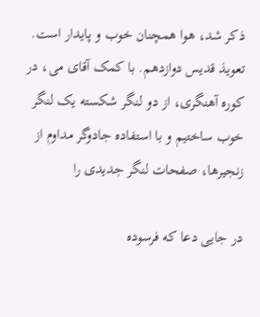ذکر شد، هوا همچنان خوب و پایدار است. تعویذ قدیس دوازدهم. با کمک آقای می، در کوره آهنگری، از دو لنگر شکسته یک لنگر خوب ساختیم و با استفاده جادوگر مداوم از زنجیرها، صفحات لنگر جدیدی را

در جایی دعا که فرسوده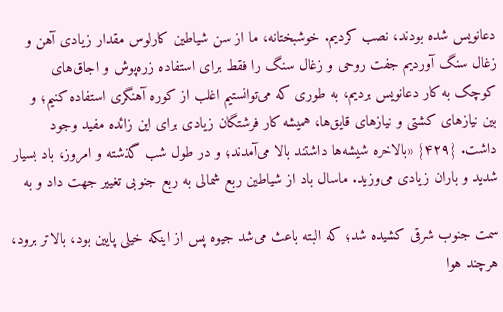دعانویس شده بودند، نصب کردیم. خوشبختانه، ما از سن شیاطین کارلوس مقدار زیادی آهن و زغال سنگ آوردیم جفت روحی و زغال سنگ را فقط برای استفاده زره‌پوش و اجاق‌های کوچک به کار دعانویس بردیم، به طوری که می‌توانستیم اغلب از کوره آهنگری استفاده کنیم؛ و بین نیازهای کشتی و نیازهای قایق‌ها، همیشه کار فرشتگان زیادی برای این زائده مفید وجود داشت. {۴۲۹} «بالاخره شیشه‌ها داشتند بالا می‌آمدند؛ و در طول شب گذشته و امروز، باد بسیار شدید و باران زیادی می‌وزید. ماسال باد از شیاطین ربع شمالی به ربع جنوبی تغییر جهت داد و به

سمت جنوب شرقی کشیده شد؛ که البته باعث می‌شد جیوه پس از اینکه خیلی پایین بود، بالاتر برود، هرچند هوا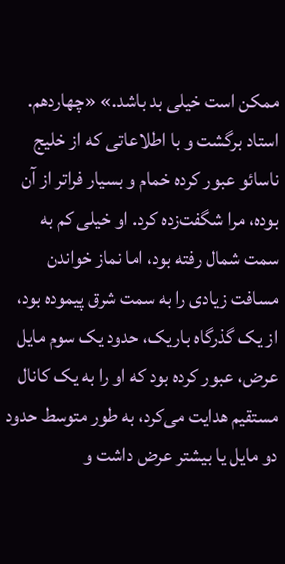ممکن است خیلی بد باشد.» «چهاردهم. استاد برگشت و با اطلاعاتی که از خلیج ناسائو عبور کرده خمام و بسیار فراتر از آن بوده، مرا شگفت‌زده کرد. او خیلی کم به سمت شمال رفته بود، اما نماز خواندن مسافت زیادی را به سمت شرق پیموده بود، از یک گذرگاه باریک، حدود یک سوم مایل عرض، عبور کرده بود که او را به یک کانال مستقیم هدایت می‌کرد، به طور متوسط حدود دو مایل یا بیشتر عرض داشت و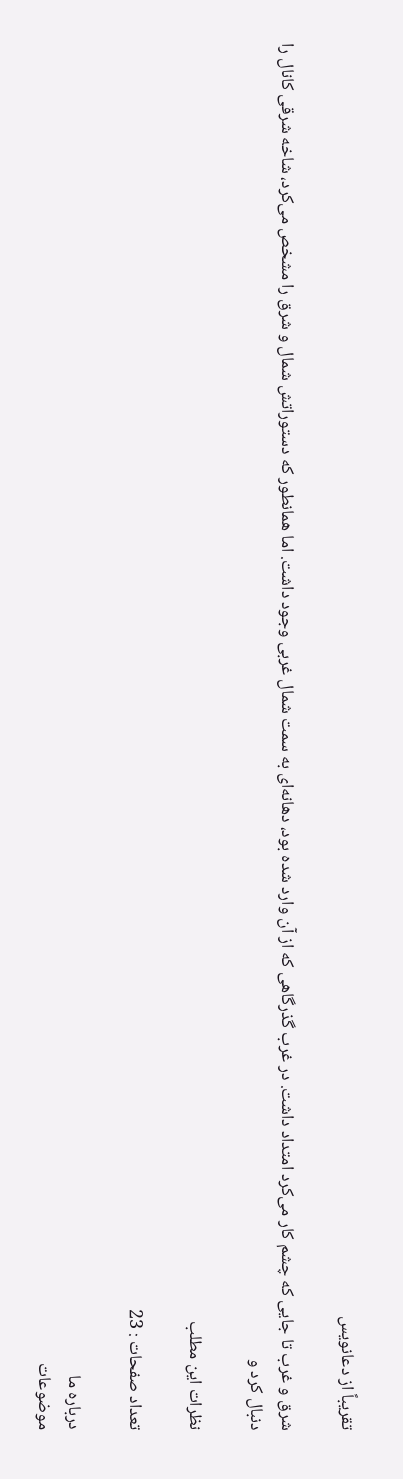تقریباً از دعانویس

شرق و غرب تا جایی که چشم کار می‌کرد امتداد داشت. در غرب گذرگاهی که از آن وارد شده بود، دهانه‌ای به سمت شمال غربی وجود داشت. اما همانطور که دستوراتش شمال و شرق را مشخص می‌کرد، شاخه شرقی کانال را دنبال کرد و

نظرات این مطلب

تعداد صفحات : 23

درباره ما
موضوعات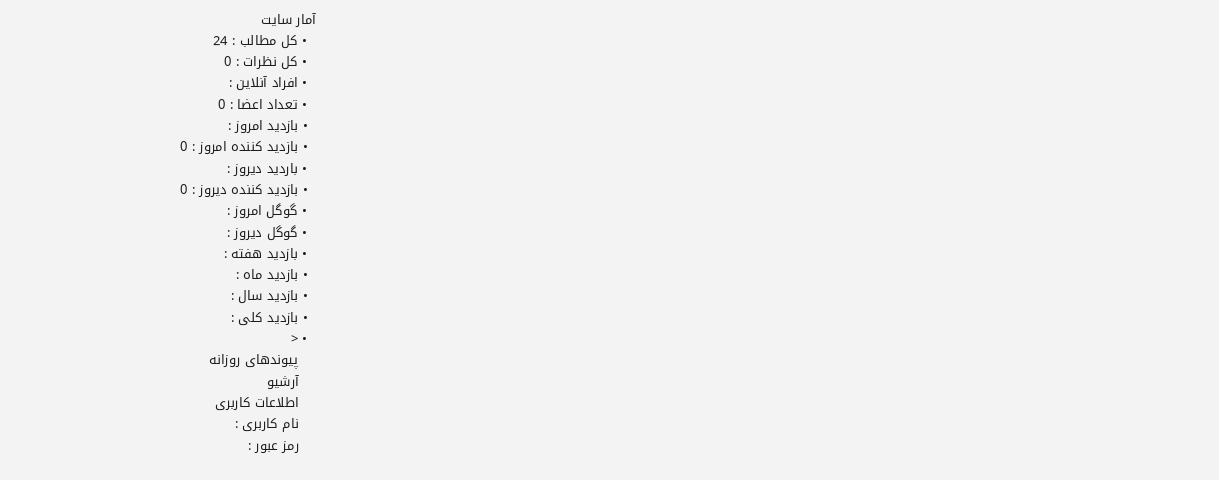آمار سایت
  • کل مطالب : 24
  • کل نظرات : 0
  • افراد آنلاین :
  • تعداد اعضا : 0
  • بازدید امروز :
  • بازدید کننده امروز : 0
  • باردید دیروز :
  • بازدید کننده دیروز : 0
  • گوگل امروز :
  • گوگل دیروز :
  • بازدید هفته :
  • بازدید ماه :
  • بازدید سال :
  • بازدید کلی :
  • <
    پیوندهای روزانه
    آرشیو
    اطلاعات کاربری
    نام کاربری :
    رمز عبور :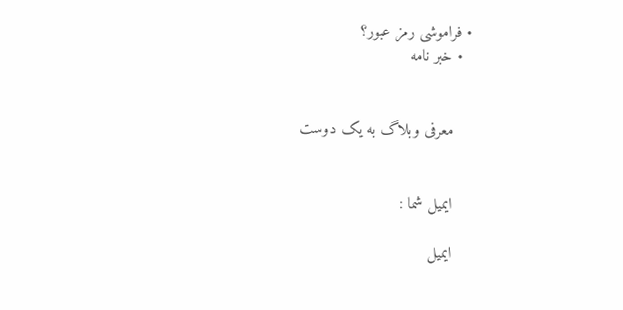• فراموشی رمز عبور؟
  • خبر نامه


    معرفی وبلاگ به یک دوست


    ایمیل شما :

    ایمیل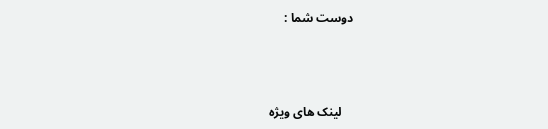دوست شما :



    لینک های ویژه